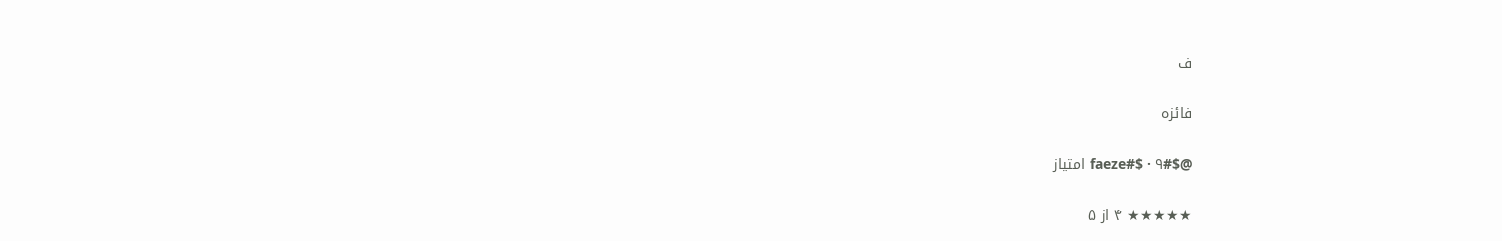ف

فائزه

@$#faeze#$ · ۹ امتیاز

★★★★★ ۴ از ۵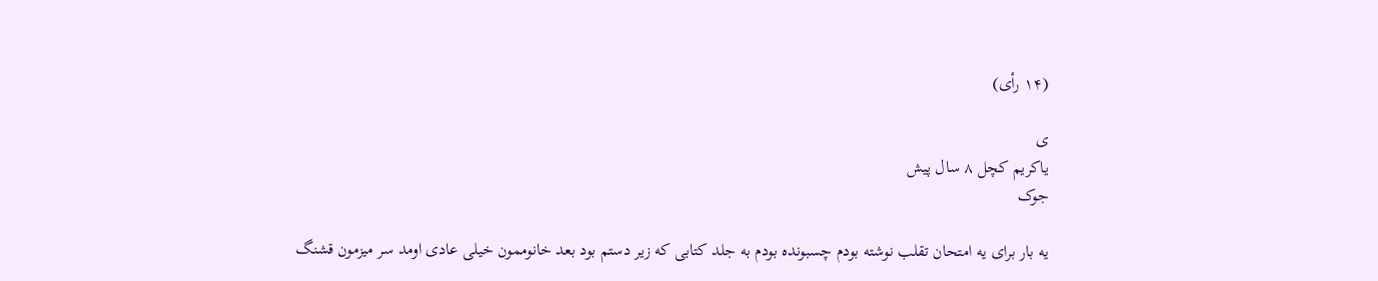(۱۴ رأی)

ی
یاکریم کچل ۸ سال پیش
جوک

یه بار برای یه امتحان تقلب نوشته بودم چسبونده بودم به جلد کتابی که زیر دستم بود بعد خانوممون خیلی عادی اومد سر میزمون قشنگ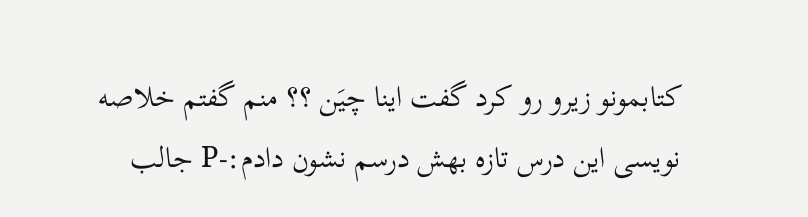کتابمونو زیرو رو کرد گفت اینا چیَن ؟؟ منم گفتم خلاصه نویسی این درس تازه بهش درسم نشون دادم:-P جالب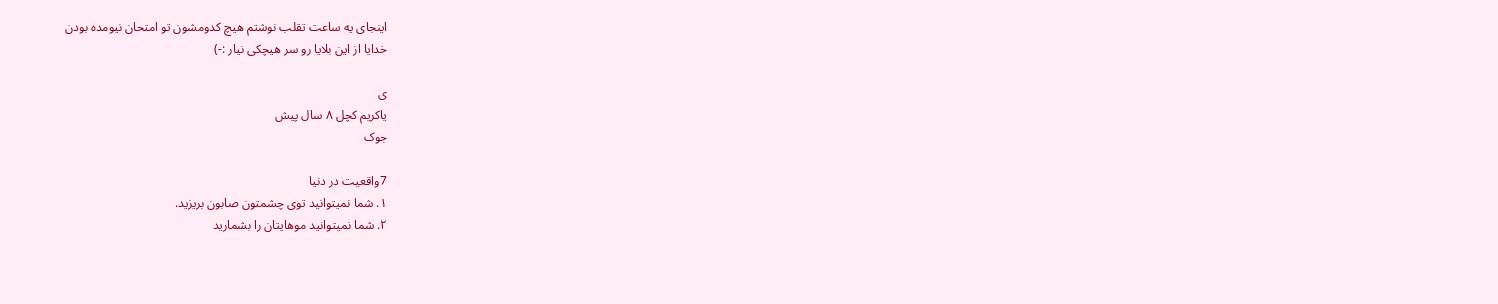اینجای یه ساعت تقلب نوشتم هیچ کدومشون تو امتحان نیومده بودن
خدایا از این بلایا رو سر هیچکی نیار :-)

ی
یاکریم کچل ۸ سال پیش
جوک

7واقعیت در دنیا
۱. شما نمیتوانید توی چشمتون صابون بریزید.
۲. شما نمیتوانید موهایتان را بشمارید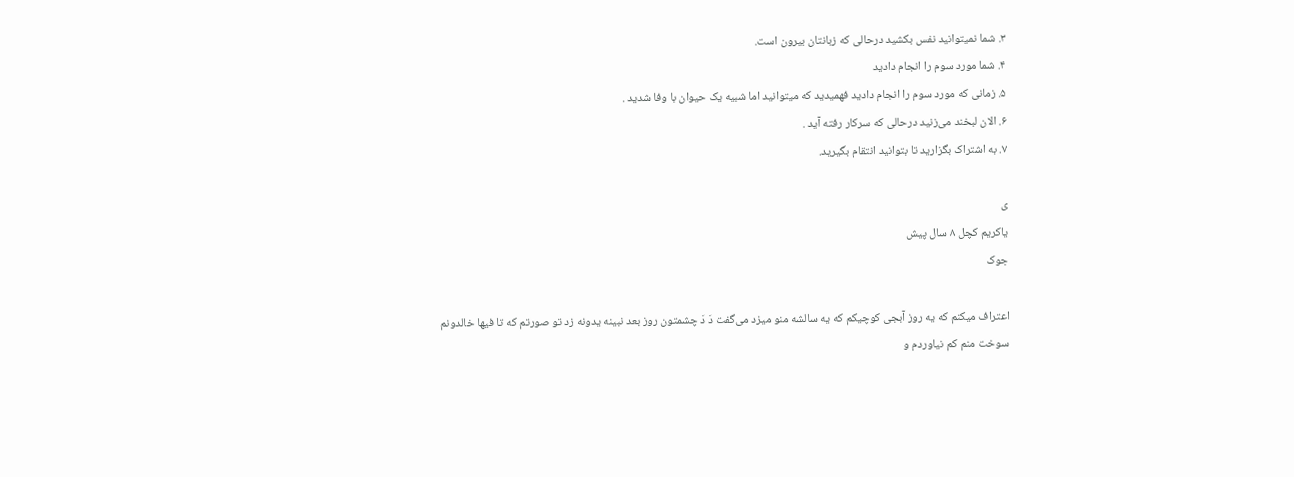۳. شما نمیتوانید نفس بکشید درحالی که زبانتان بیرون است.
۴. شما مورد سوم را انجام دادید
۵. زمانی که مورد سوم را انجام دادید فهمیدید که میتوانید اما شبیه یک حیوان با وفا شدید .
۶. الان لبخند می‌زنید درحالی که سرکار رفته آید .
۷. به اشتراک بگزارید تا بتوانید انتقام بگیرید.

ی
یاکریم کچل ۸ سال پیش
جوک

اعتراف میکنم که یه روز آبجی کوچیکم که یه سالشه منو میزد می‌گفت دَ دَ چشمتون روز بعد نبینه یدونه زد تو صورتم که تا فیها خالدونم سوخت منم کم نیاوردم و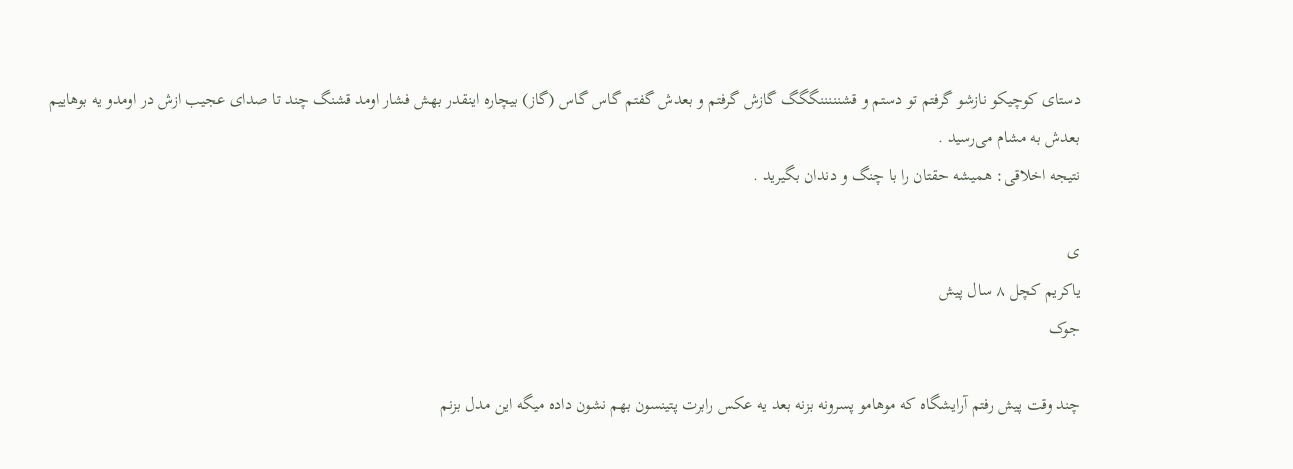دستای کوچیکو نازشو گرفتم تو دستم و قشنننننگگگ گازش گرفتم و بعدش گفتم گاس گاس (گاز) بیچاره اینقدر بهش فشار اومد قشنگ چند تا صدای عجیب ازش در اومدو یه بوهاییم بعدش به مشام می‌رسید .
نتیجه اخلاقی: همیشه حقتان را با چنگ و دندان بگیرید .

ی
یاکریم کچل ۸ سال پیش
جوک

چند وقت پیش رفتم آرایشگاه که موهامو پسرونه بزنه بعد یه عکس رابرت پتینسون بهم نشون داده میگه این مدل بزنم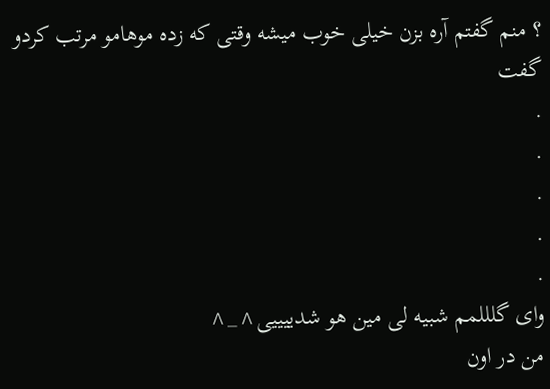؟ منم گفتم آره بزن خیلی خوب میشه وقتی که زده موهامو مرتب کردو گفت
.
.
.
.
.
وای گلللمم شبیه لی مین هو شدییییی^_^
من در اون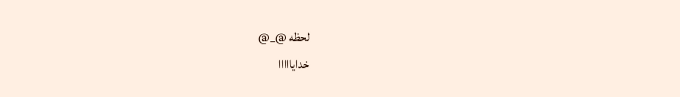لحظه @_@
خدایااااا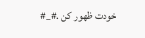خودت ظهور کن .#_#